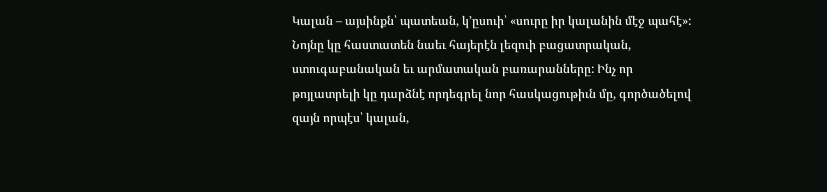Կալան – այսինքն՝ պատեան, կ’ըսուի՝ «սուրը իր կալանին մէջ պահէ»: Նոյնը կը հաստատեն նաեւ հայերէն լեզուի բացատրական, ստուգաբանական եւ արմատական բառարանները: Ինչ որ թոյլատրելի կը դարձնէ որդեգրել նոր հասկացութիւն մը, գործածելով զայն որպէս՝ կալան,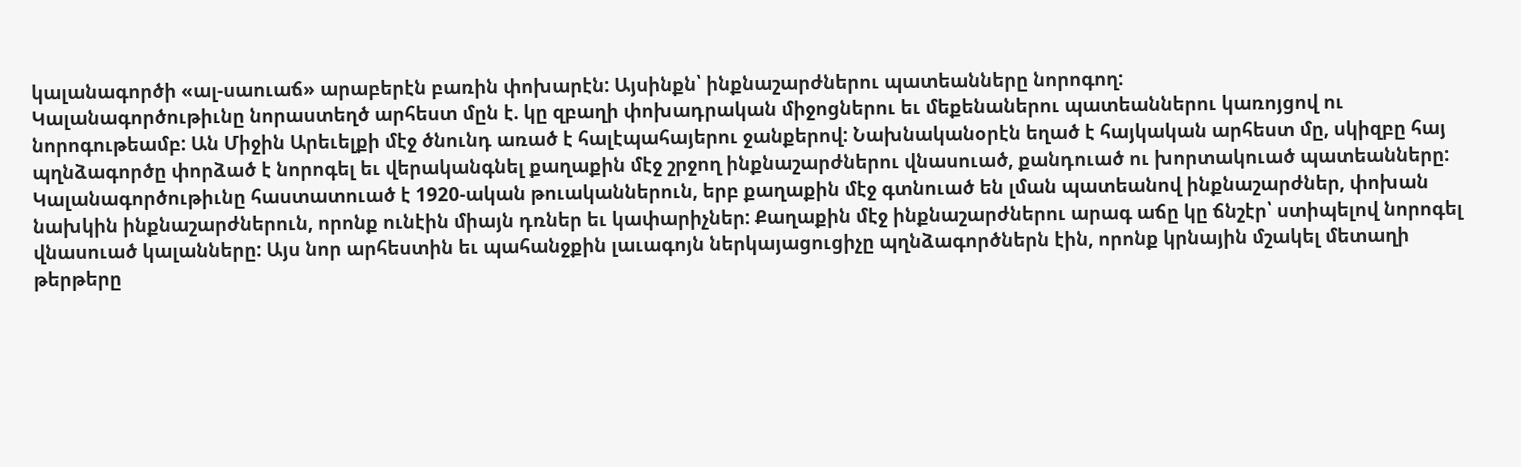կալանագործի «ալ-սաուաճ» արաբերէն բառին փոխարէն: Այսինքն՝ ինքնաշարժներու պատեանները նորոգող:
Կալանագործութիւնը նորաստեղծ արհեստ մըն է. կը զբաղի փոխադրական միջոցներու եւ մեքենաներու պատեաններու կառոյցով ու նորոգութեամբ: Ան Միջին Արեւելքի մէջ ծնունդ առած է հալէպահայերու ջանքերով: Նախնականօրէն եղած է հայկական արհեստ մը, սկիզբը հայ պղնձագործը փորձած է նորոգել եւ վերականգնել քաղաքին մէջ շրջող ինքնաշարժներու վնասուած, քանդուած ու խորտակուած պատեանները:
Կալանագործութիւնը հաստատուած է 1920-ական թուականներուն, երբ քաղաքին մէջ գտնուած են լման պատեանով ինքնաշարժներ, փոխան նախկին ինքնաշարժներուն, որոնք ունէին միայն դռներ եւ կափարիչներ: Քաղաքին մէջ ինքնաշարժներու արագ աճը կը ճնշէր՝ ստիպելով նորոգել վնասուած կալանները: Այս նոր արհեստին եւ պահանջքին լաւագոյն ներկայացուցիչը պղնձագործներն էին, որոնք կրնային մշակել մետաղի թերթերը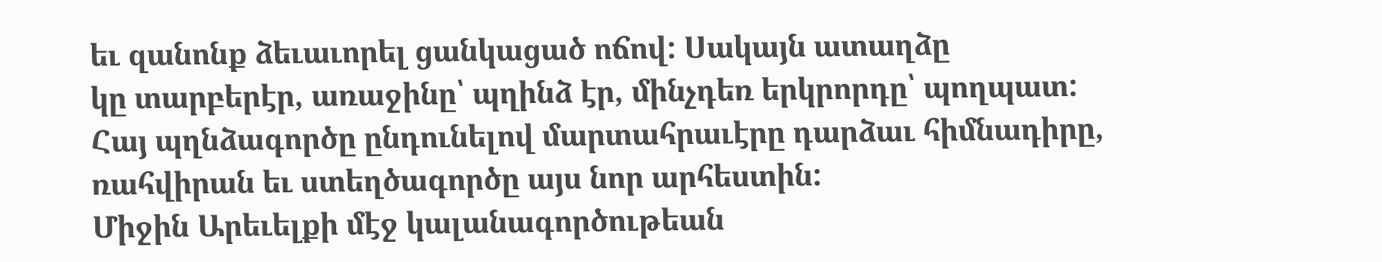եւ զանոնք ձեւաւորել ցանկացած ոճով: Սակայն ատաղձը
կը տարբերէր, առաջինը՝ պղինձ էր, մինչդեռ երկրորդը՝ պողպատ:
Հայ պղնձագործը ընդունելով մարտահրաւէրը դարձաւ հիմնադիրը, ռահվիրան եւ ստեղծագործը այս նոր արհեստին:
Միջին Արեւելքի մէջ կալանագործութեան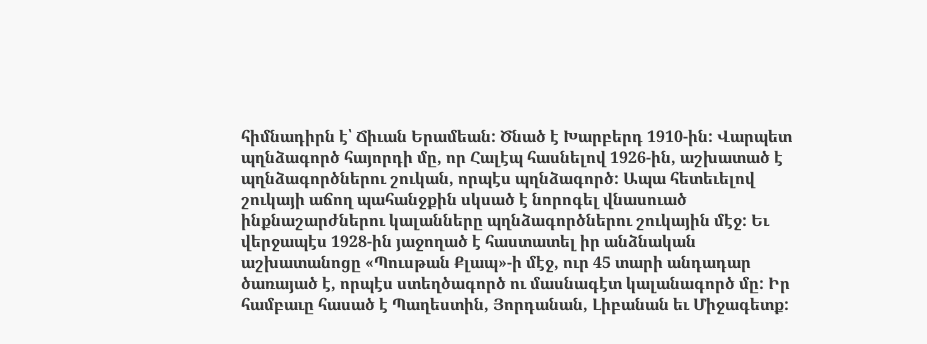հիմնադիրն է՝ Ճիւան Երամեան: Ծնած է Խարբերդ 1910-ին: Վարպետ պղնձագործ հայորդի մը, որ Հալէպ հասնելով 1926-ին, աշխատած է պղնձագործներու շուկան, որպէս պղնձագործ: Ապա հետեւելով շուկայի աճող պահանջքին սկսած է նորոգել վնասուած ինքնաշարժներու կալանները պղնձագործներու շուկային մէջ: Եւ վերջապէս 1928-ին յաջողած է հաստատել իր անձնական աշխատանոցը «Պուսթան Քլապ»-ի մէջ, ուր 45 տարի անդադար ծառայած է, որպէս ստեղծագործ ու մասնագէտ կալանագործ մը: Իր համբաւը հասած է Պաղեստին, Յորդանան, Լիբանան եւ Միջագետք: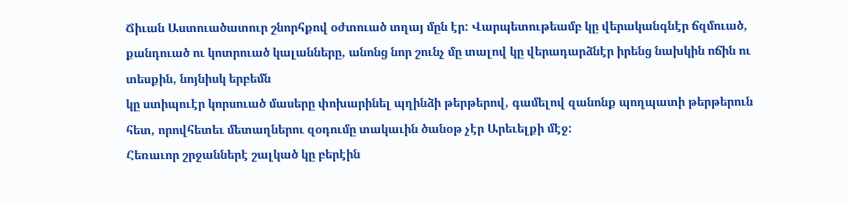Ճիւան Աստուածատուր շնորհքով օժտուած տղայ մըն էր: Վարպետութեամբ կը վերականգնէր ճզմուած, քանդուած ու կոտրուած կալանները, անոնց նոր շունչ մը տալով կը վերադարձնէր իրենց նախկին ոճին ու տեսքին, նոյնիսկ երբեմն
կը ստիպուէր կորսուած մասերը փոխարինել պղինձի թերթերով, գամելով զանոնք պողպատի թերթերուն հետ, որովհետեւ մետաղներու զօդումը տակաւին ծանօթ չէր Արեւելքի մէջ:
Հեռաւոր շրջաններէ շալկած կը բերէին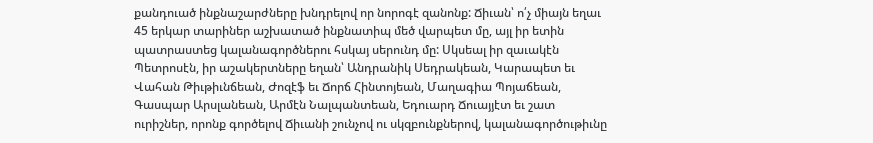քանդուած ինքնաշարժները խնդրելով որ նորոգէ զանոնք: Ճիւան՝ ո՛չ միայն եղաւ 45 երկար տարիներ աշխատած ինքնատիպ մեծ վարպետ մը, այլ իր ետին պատրաստեց կալանագործներու հսկայ սերունդ մը: Սկսեալ իր զաւակէն Պետրոսէն, իր աշակերտները եղան՝ Անդրանիկ Սեդրակեան, Կարապետ եւ Վահան Թիւթիւնճեան, Ժոզէֆ եւ Ճորճ Հինտոյեան, Մաղագիա Պոյաճեան, Գասպար Արսլանեան, Արմէն Նալպանտեան, Եդուարդ Ճուայյէտ եւ շատ ուրիշներ, որոնք գործելով Ճիւանի շունչով ու սկզբունքներով, կալանագործութիւնը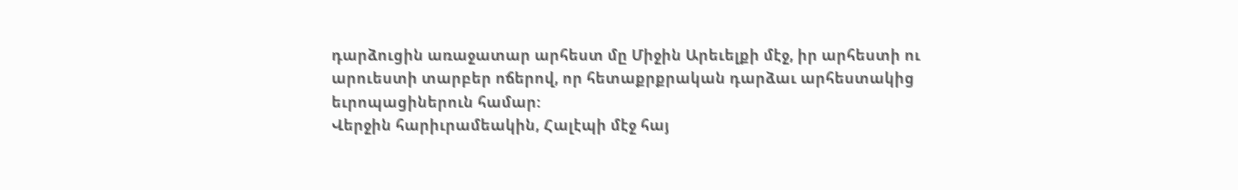դարձուցին առաջատար արհեստ մը Միջին Արեւելքի մէջ, իր արհեստի ու արուեստի տարբեր ոճերով, որ հետաքրքրական դարձաւ արհեստակից եւրոպացիներուն համար:
Վերջին հարիւրամեակին, Հալէպի մէջ հայ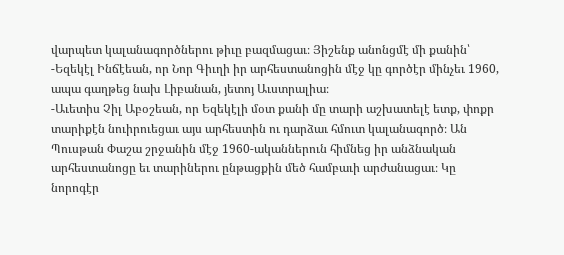վարպետ կալանագործներու թիւը բազմացաւ։ Յիշենք անոնցմէ մի քանին՝
-Եզեկէլ Ինճէեան, որ Նոր Գիւղի իր արհեստանոցին մէջ կը գործէր մինչեւ 1960, ապա գաղթեց նախ Լիբանան, յետոյ Աւստրալիա։
-Աւետիս Չիլ Աբօշեան, որ Եզեկէլի մօտ քանի մը տարի աշխատելէ ետք, փոքր տարիքէն նուիրուեցաւ այս արհեստին ու դարձաւ հմուտ կալանագործ։ Ան Պուսթան Փաշա շրջանին մէջ 1960-ականներուն հիմնեց իր անձնական արհեստանոցը եւ տարիներու ընթացքին մեծ համբաւի արժանացաւ։ Կը նորոգէր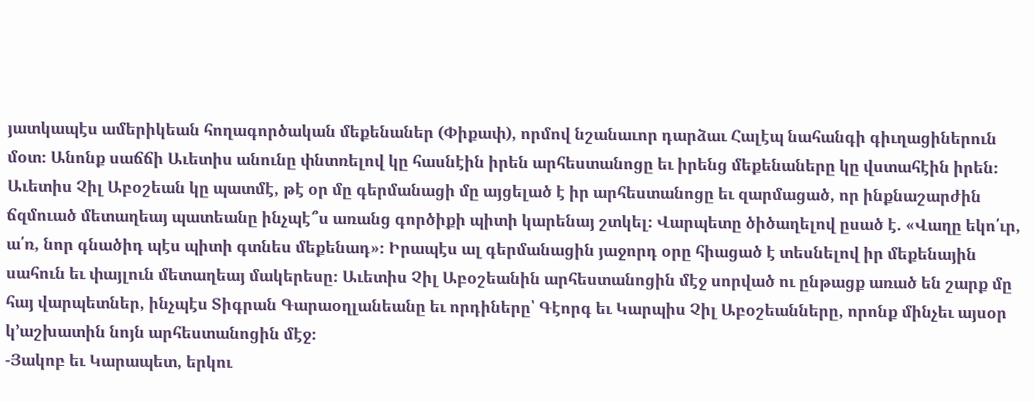յատկապէս ամերիկեան հողագործական մեքենաներ (Փիքափ), որմով նշանաւոր դարձաւ Հալէպ նահանգի գիւղացիներուն մօտ։ Անոնք սաճճի Աւետիս անունը փնտռելով կը հասնէին իրեն արհեստանոցը եւ իրենց մեքենաները կը վստահէին իրեն։ Աւետիս Չիլ Աբօշեան կը պատմէ, թէ օր մը գերմանացի մը այցելած է իր արհեստանոցը եւ զարմացած, որ ինքնաշարժին ճզմուած մետաղեայ պատեանը ինչպէ՞ս առանց գործիքի պիտի կարենայ շտկել։ Վարպետը ծիծաղելով ըսած է. «Վաղը եկո՛ւր, ա՛ռ, նոր գնածիդ պէս պիտի գտնես մեքենադ»։ Իրապէս ալ գերմանացին յաջորդ օրը հիացած է տեսնելով իր մեքենային սահուն եւ փայլուն մետաղեայ մակերեսը։ Աւետիս Չիլ Աբօշեանին արհեստանոցին մէջ սորված ու ընթացք առած են շարք մը հայ վարպետներ, ինչպէս Տիգրան Գարաօղլանեանը եւ որդիները՝ Գէորգ եւ Կարպիս Չիլ Աբօշեանները, որոնք մինչեւ այսօր կ’աշխատին նոյն արհեստանոցին մէջ։
-Յակոբ եւ Կարապետ, երկու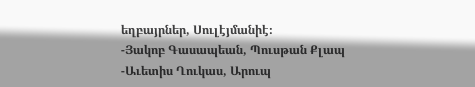եղբայրներ, Սուլէյմանիէ։
-Յակոբ Գասապեան, Պուսթան Քլապ
-Աւետիս Ղուկաս, Արուպ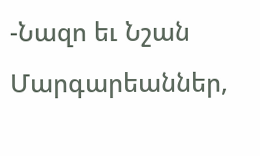-Նազո եւ Նշան Մարգարեաններ,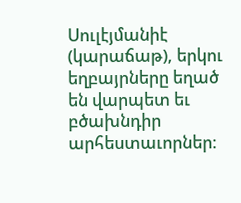Սուլէյմանիէ (կարաճաթ), երկու եղբայրները եղած են վարպետ եւ բծախնդիր արհեստաւորներ։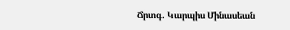Ճրտգ. Կարպիս Մինասեան